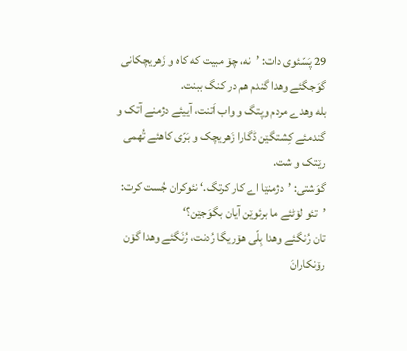29 پَسّئوی دات: ’نه، چۆ مبیت که کاه و زَهریچکانی گوَجگئے وهدا گندم هم در کنگ ببنت.
بله وهدے مردم وپتگ و واب اَتنت، آییئے دژمنے آتک و گندمئے کِشتگێن ڈگارا زَهریچک و بَرّی کاهئے تُهمی رێتک و شت.
گوَشتی: ’دژمنێا اے کار کرتگ.‘ نئوکران جُست کرت: ’تئو لۆٹئے ما برئوێن آیان بگوَجێن؟‘
تان رُنگئے وهدا بِلّی هۆریگا رُدنت، رُنَگئے وهدا گۆن رۆنکارانَ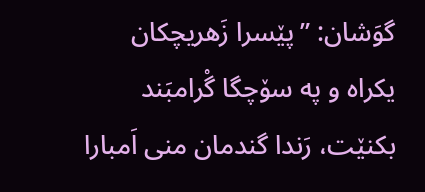گوَشان: ”پێسرا زَهریچکان یکراه و په سۆچگا گْرامبَند بکنێت، رَندا گندمان منی اَمبارا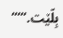بِلّێت.“‘“